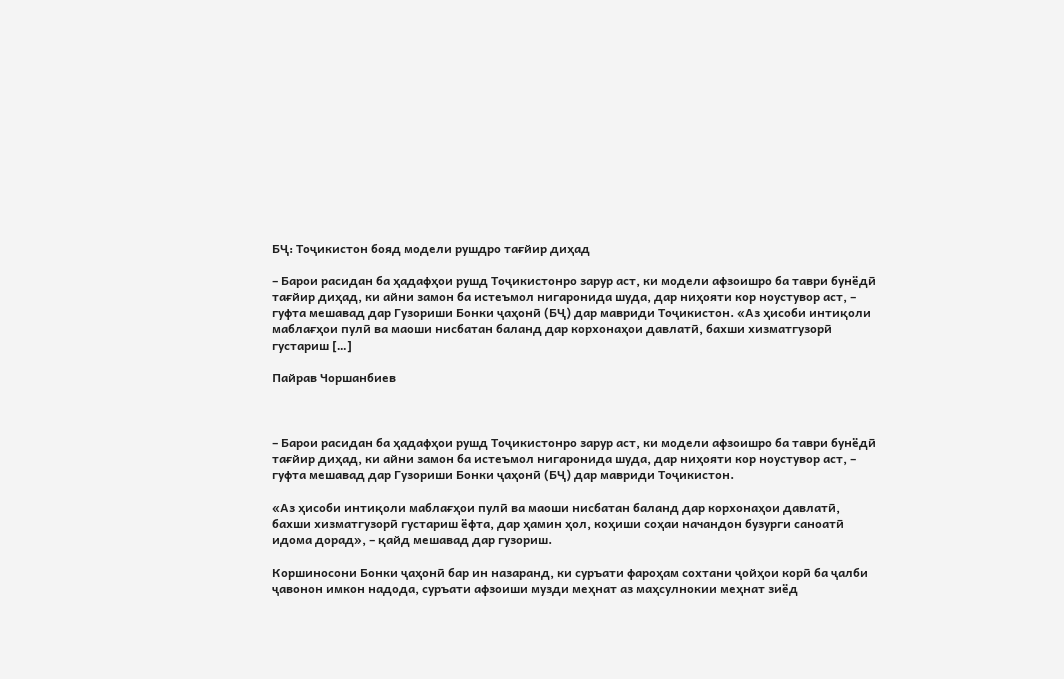БҶ: Тоҷикистон бояд модели рушдро тағйир диҳад

– Барои расидан ба ҳадафҳои рушд Тоҷикистонро зарур аст, ки модели афзоишро ба таври бунёдӣ тағйир диҳад, ки айни замон ба истеъмол нигаронида шуда, дар ниҳояти кор ноустувор аст, – гуфта мешавад дар Гузориши Бонки ҷаҳонӣ (БҶ) дар мавриди Тоҷикистон. «Аз ҳисоби интиқоли маблағҳои пулӣ ва маоши нисбатан баланд дар корхонаҳои давлатӣ, бахши хизматгузорӣ густариш […]

Пайрав Чоршанбиев



– Барои расидан ба ҳадафҳои рушд Тоҷикистонро зарур аст, ки модели афзоишро ба таври бунёдӣ тағйир диҳад, ки айни замон ба истеъмол нигаронида шуда, дар ниҳояти кор ноустувор аст, – гуфта мешавад дар Гузориши Бонки ҷаҳонӣ (БҶ) дар мавриди Тоҷикистон.

«Аз ҳисоби интиқоли маблағҳои пулӣ ва маоши нисбатан баланд дар корхонаҳои давлатӣ, бахши хизматгузорӣ густариш ёфта, дар ҳамин ҳол, коҳиши соҳаи начандон бузурги саноатӣ идома дорад», – қайд мешавад дар гузориш.

Коршиносони Бонки ҷаҳонӣ бар ин назаранд, ки суръати фароҳам сохтани ҷойҳои корӣ ба ҷалби ҷавонон имкон надода, суръати афзоиши музди меҳнат аз маҳсулнокии меҳнат зиёд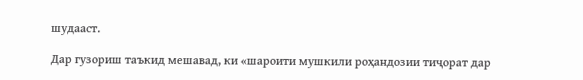шудааст.

Дар гузориш таъкид мешавад, ки «шароити мушкили роҳандозии тиҷорат дар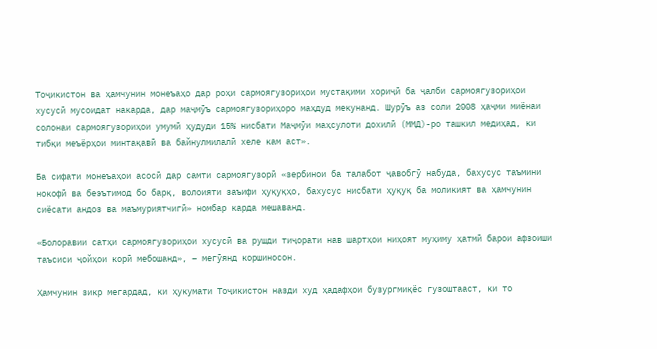Тоҷикистон ва ҳамчунин монеъаҳо дар роҳи сармоягузориҳои мустақими хориҷӣ ба ҷалби сармоягузориҳои хусусӣ мусоидат накарда, дар маҷмӯъ сармоягузориҳоро маҳдуд мекунанд. Шурӯъ аз соли 2008 ҳаҷми миёнаи солонаи сармоягузориҳои умумӣ ҳудуди 15% нисбати Маҷмӯи маҳсулоти дохилӣ (ММД)-ро ташкил медиҳад, ки тибқи меъёрҳои минтақавӣ ва байнулмилалӣ хеле кам аст».

Ба сифати монеъаҳои асосӣ дар самти сармоягузорӣ «зербинои ба талабот ҷавобгӯ набуда, бахусус таъмини нокофӣ ва беэътимод бо барқ, волоияти заъифи ҳуқуқҳо, бахусус нисбати ҳуқуқ ба моликият ва ҳамчунин сиёсати андоз ва маъмуриятчигӣ» номбар карда мешаванд.

«Болоравии сатҳи сармоягузориҳои хусусӣ ва рушди тиҷорати нав шартҳои ниҳоят муҳиму ҳатмӣ барои афзоиши таъсиси ҷойҳои корӣ мебошанд», – мегӯянд коршиносон.

Ҳамчунин зикр мегардад, ки ҳукумати Тоҷикистон назди худ ҳадафҳои бузургмиқёс гузоштааст, ки то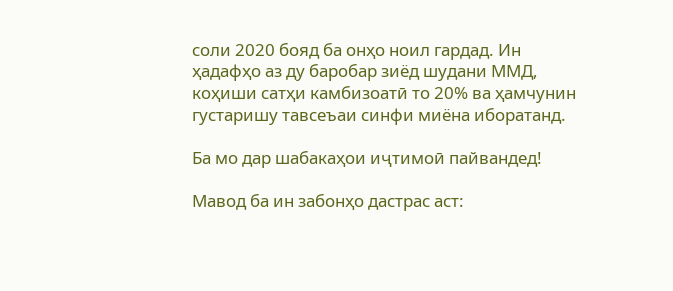соли 2020 бояд ба онҳо ноил гардад. Ин ҳадафҳо аз ду баробар зиёд шудани ММД, коҳиши сатҳи камбизоатӣ то 20% ва ҳамчунин густаришу тавсеъаи синфи миёна иборатанд.

Ба мо дар шабакаҳои иҷтимоӣ пайвандед!

Мавод ба ин забонҳо дастрас аст: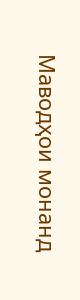Маводҳои монанд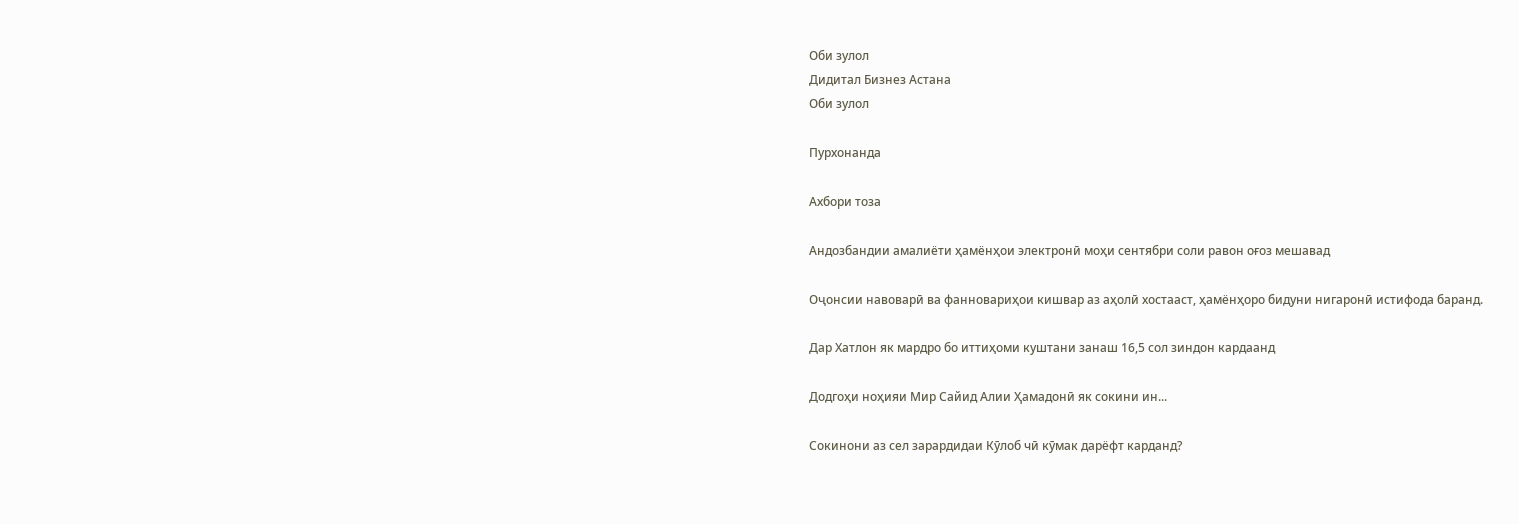Оби зулол
Дидитал Бизнез Астана
Оби зулол

Пурхонанда

Ахбори тоза

Андозбандии амалиёти ҳамёнҳои электронӣ моҳи сентябри соли равон оғоз мешавад

Оҷонсии навоварӣ ва фанновариҳои кишвар аз аҳолӣ хостааст, ҳамёнҳоро бидуни нигаронӣ истифода баранд.

Дар Хатлон як мардро бо иттиҳоми куштани занаш 16,5 сол зиндон кардаанд

Додгоҳи ноҳияи Мир Сайид Алии Ҳамадонӣ як сокини ин...

Сокинони аз сел зарардидаи Кӯлоб чӣ кӯмак дарёфт карданд?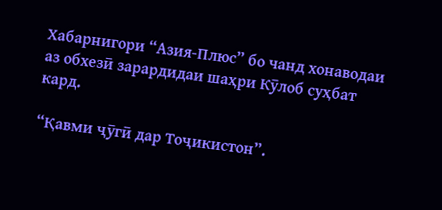Хабарнигори “Азия-Плюс” бо чанд хонаводаи аз обхезӣ зарардидаи шаҳри Кӯлоб суҳбат кард.

“Қавми ҷӯгӣ дар Тоҷикистон”.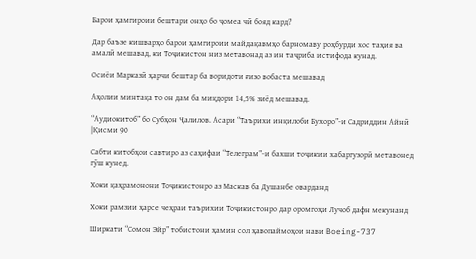Барои ҳамгироии бештари онҳо бо ҷомеа чӣ бояд кард?

Дар баъзе кишварҳо барои ҳамгироии майдақавмҳо барномаву роҳбурди хос таҳия ва амалӣ мешавад, ки Тоҷикистон низ метавонад аз ин таҷриба истифода кунад.

Осиёи Марказӣ ҳарчи бештар ба воридоти ғизо вобаста мешавад

Аҳолии минтақа то он дам ба миқдори 14,5% зиёд мешавад.

“Аудиокитоб” бо Субҳон Ҷалилов. Асари “Таърихи инқилоби Бухоро”-и Садриддин Айнӣ |Қисми 90

Cабти китобҳои савтиро аз саҳифаи “Телеграм”-и бахши тоҷикии хабаргузорӣ метавонед гӯш кунед.

Хоки қаҳрамонони Тоҷикистонро аз Маскав ба Душанбе оварданд

Хоки рамзии ҳарсе чеҳраи таърихии Тоҷикистонро дар оромгоҳи Лучоб дафн мекунанд

Ширкати “Сомон Эйр” тобистони ҳамин сол ҳавопаймоҳои нави Boeing-737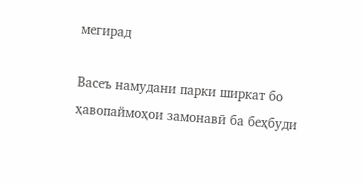мегирад

Васеъ намудани парки ширкат бо ҳавопаймоҳои замонавӣ ба беҳбуди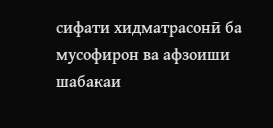сифати хидматрасонӣ ба мусофирон ва афзоиши шабакаи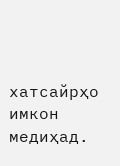хатсайрҳо имкон медиҳад.